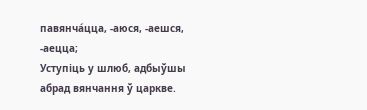павянча́цца, ‑аюся, ‑аешся, ‑аецца;
Уступіць у шлюб, адбыўшы абрад вянчання ў царкве.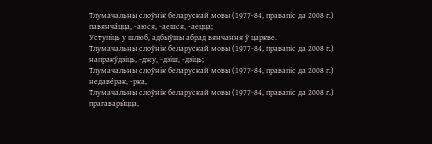Тлумачальны слоўнік беларускай мовы (1977-84, правапіс да 2008 г.)
павянча́цца, ‑аюся, ‑аешся, ‑аецца;
Уступіць у шлюб, адбыўшы абрад вянчання ў царкве.
Тлумачальны слоўнік беларускай мовы (1977-84, правапіс да 2008 г.)
напраку́дзіць, ‑джу, ‑дзіш, ‑дзіць;
Тлумачальны слоўнік беларускай мовы (1977-84, правапіс да 2008 г.)
недаве́рак, ‑рка,
Тлумачальны слоўнік беларускай мовы (1977-84, правапіс да 2008 г.)
прагавары́цца,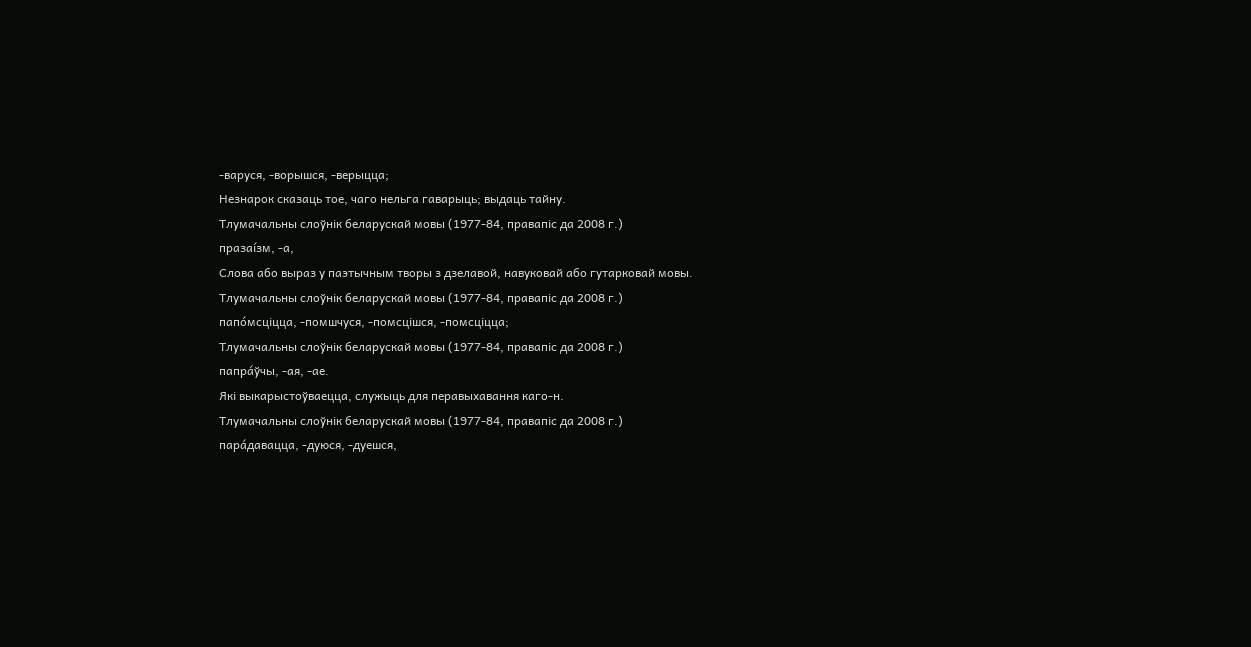‑варуся, ‑ворышся, ‑верыцца;
Незнарок сказаць тое, чаго нельга гаварыць; выдаць тайну.
Тлумачальны слоўнік беларускай мовы (1977-84, правапіс да 2008 г.)
празаі́зм, ‑а,
Слова або выраз у паэтычным творы з дзелавой, навуковай або гутарковай мовы.
Тлумачальны слоўнік беларускай мовы (1977-84, правапіс да 2008 г.)
папо́мсціцца, ‑помшчуся, ‑помсцішся, ‑помсціцца;
Тлумачальны слоўнік беларускай мовы (1977-84, правапіс да 2008 г.)
папра́ўчы, ‑ая, ‑ае.
Які выкарыстоўваецца, служыць для перавыхавання каго‑н.
Тлумачальны слоўнік беларускай мовы (1977-84, правапіс да 2008 г.)
пара́давацца, ‑дуюся, ‑дуешся,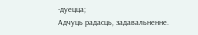‑дуецца;
Адчуць радасць, задавальненне.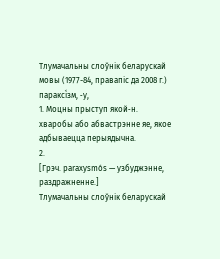Тлумачальны слоўнік беларускай мовы (1977-84, правапіс да 2008 г.)
параксі́зм, ‑у,
1. Моцны прыступ якой‑н. хваробы або абвастрэнне яе, якое адбываецца перыядычна.
2.
[Грэч. paraxysmós — узбуджэнне, раздражненне.]
Тлумачальны слоўнік беларускай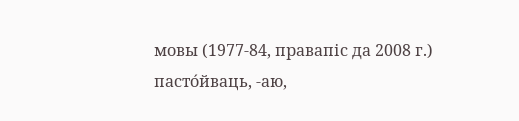мовы (1977-84, правапіс да 2008 г.)
пасто́йваць, ‑аю,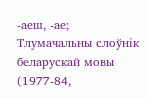‑аеш, ‑ае;
Тлумачальны слоўнік беларускай мовы (1977-84,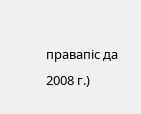правапіс да 2008 г.)